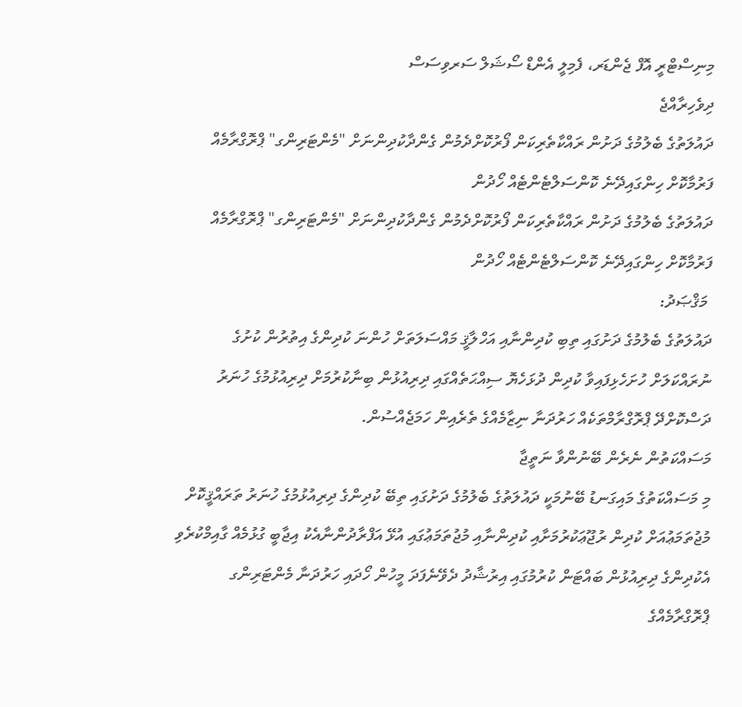މިނިސްޓްރީ އޮފް ޖެންޑަރ، ފެމިލީ އެންޑް ސޯޝަލް ސަރވިސަސް
ދިވެހިރާއްޖެ
ދައުލަތުގެ ބެލުމުގެ ދަށުން ރައްކާތެރިކަން ފޯރުކޮށްދެމުން ގެންދާކުދިންނަށް "މެންޓަރިންގ" ޕްރޮގްރާމެއް ފަރުމާކޮށް ހިންގައިދޭނެ ކޮންސަލްޓެންޓެއް ހޯދުން
ދައުލަތުގެ ބެލުމުގެ ދަށުން ރައްކާތެރިކަން ފޯރުކޮށްދެމުން ގެންދާކުދިންނަށް "މެންޓަރިންގ" ޕްރޮގްރާމެއް ފަރުމާކޮށް ހިންގައިދޭނެ ކޮންސަލްޓެންޓެއް ހޯދުން
 މަޤްޞަދު:
ދައުލަތުގެ ބެލުމުގެ ދަށުގައި ތިބި ކުދިންނާއި އަހްލާޤީ މައްސަލަތަށް ހުންނަ ކުދިންގެ އިތުރުން ކުށުގެ ނުރައްކަލަށް ހުށަހެޅިފައިވާ ކުދިން ދުޅަހެޔޮ ސިއްޙަތެއްގައި ދިރިއުޅުން ބިނާކުރުމަށް ދިރިއުޅުމުގެ ހުނަރު ދަސްކޮށްދޭ ޕްރޮގްރާމްތަކެއް ހަރުދަނާ ނިޒާމެއްގެ ތެރެއިން ހަމަޖެއްސުން.
މަސައްކަތުން ނެރެން ބޭނުންވާ ނަތީޖާ
މި މަސައްކަތުގެ މައިގަނޑު ބޭނުމަކީ ދައުލަތުގެ ބެލުމުގެ ދަށުގައި ތިބޭ ކުދިންގެ ދިރިއުޅުމުގެ ހުނަރު ތަރައްޤީކޮށް މުޖުތަމަޢުއަށް ކުދިން ރުޖޫޢަކުރުމަށާއި ކުދިންނާއި މުޖުތަމަޢުގައި އުޅޭ އަފްރާދުންނާއެކު އިޖާބީ ގުޅުމެއް ގާއިމްކުރެވި އެކުދިންގެ ދިރިއުޅުން ބައްޓަން ކުރުމުގައި އިރުޝާދު ދެވޭނެފަދަ މީހުން ހޯދައި ހަރުދަނާ މެންޓަރިންގ ޕްރޮގްރާމެއްގެ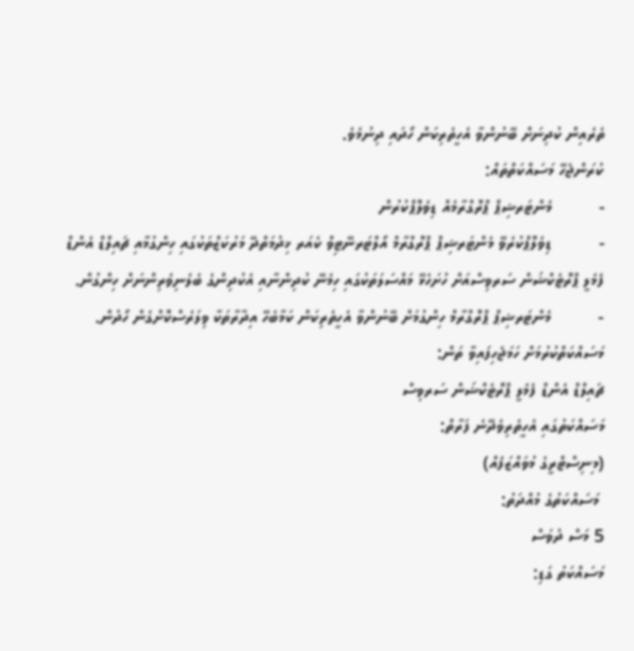ތެރެއިން ކުދިނަށް ބޭނުންވާ އެހީތެރިކަން ހޯދައި ދިނުމެވެ.
ކުރަންޖެހޭ މަސައްކަތްތައް:
-          މެންޓަރޝިޕް ޕްރޮގްރާމެއް ޑިވެލޮޕްކުރުން
-          ޑިވެލޮޕްކުރެވޭ މެންޓަރޝިޕް ޕްރޮގްރާމް އޯލްޓަރނޭޓިވް ކެއަރ ޚިދުމަތްދޭ މަރުކަޒްތަކުގައި ހިންގުމާއި ޗައިލްޑް އެންޑް ފެމެލީ ޕްރޮޓެކްޝަން ސަރވިސްއަށް ހުށަހެޅޭ މައްސަލަތަކުގައި ހިމެނޭ ކުދިންނާއި އެކުދިންގެ ބެލެނިވެރިންނަށް ހިންގުން.
-          މެންޓަރޝިޕް ޕްރޮގްރާމް ހިންގުމަށް ބޭނުންވާ އެހީތެރިކަން ކަމާބެހޭ އިދާރާތަކާ ވިލަރެސްކޮށްގެން ހޯދުން.
މަސައްކަތްކުރުމަށް ހަމަޖެހިފައިވާ ތަން:
ޗައިލްޑް އެންޑް ފެމެލީ ޕްރޮޓެކްޝަން ސަރވިސް
މަސައްކަތުގައި އެހީތެރިވެދޭނެ ފަރާތް:
(މިނިސްޓްރީގެ މުވައްޒަފެއް)
 މަސައްކަތުގެ މުއްދަތު:
5 މަސް ދުވަސް
މަސައްކަތު ގަޑި: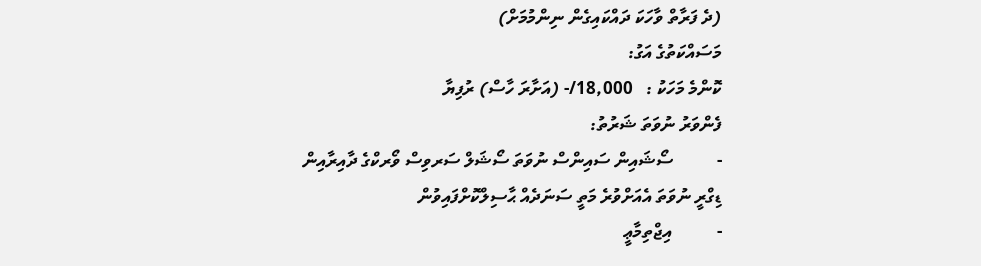(ދެ ފަރާތް ވާހަކަ ދައްކައިގެން ނިންމުމަށް)
މަސައްކަތުގެ އަގު:
ކޮންމެ މަހަކު :   18,000/- (އަށާރަ ހާސް) ރުފިޔާ
ފެންވަރު ނުވަތަ ޝަރުތު:
-          ސޯޝައިން ސައިންސް ނުވަތަ ސޯޝަލް ސަރވިސް ވޯރކްގެ ދާއިރާއިން ޑިގްރީ ނުވަތަ އެއަށްވުރެ މަތީ ސަނަދެއް ޙާސިލްކޮށްފައިވުން
-          އިޖްތިމާޢީ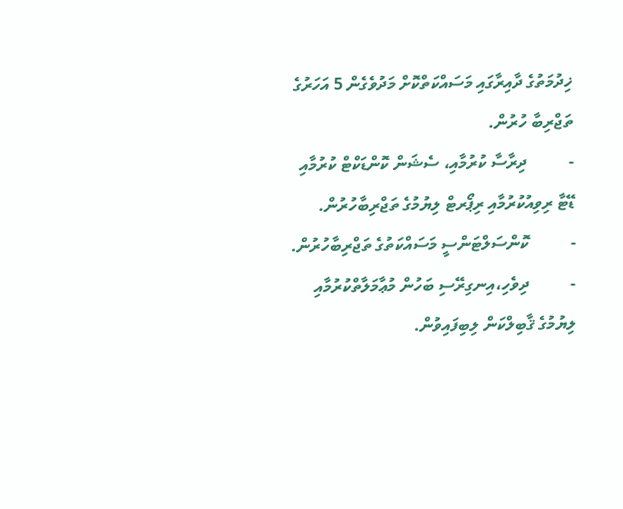ޚިދުމަތުގެ ދާއިރާގައި މަސައްކަތްކޮށް މަދުވެގެން 5 އަހަރުގެ ތަޖްރިބާ ހުރުން.
-          ދިރާސާ ކުރުމާއި، ސެޝަން ކޮންޑަކްޓް ކުރުމާއި ޑޭޓާ ރިވިއުކުރުމާއި ރިޕޯރޓް ލިޔުމުގެ ތަޖްރިބާހުރުން.
-          ކޮންސަލްޓަންސީ މަސައްކަތުގެ ތަޖްރިބާހުރުން.
-          ދިވެހި،އިނގިރޭސި ބަހުން މުޢާމަލާތްކުރުމާއި ލިޔުމުގެ ޤާބިލްކަން ލިބިފައިވުން.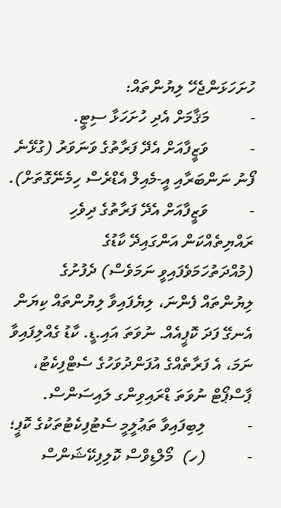ހުށަހަޅަންޖެހޭ ލިޔުންތައް:
-          މަޤާމަށް އެދި ހުށަހަޅާ ސިޓީ.
-          ވަޒީފާއަށް އެދޭ ފަރާތުގެ ވަނަވަރު (ގުޅޭނެ ފޯނު ނަންބަރާއި އީ-މެއިލް އެޑްރެސް ހިމެނޭގޮތަށް).
-          ވަޒީފާއަށް އެދޭ ފަރާތުގެ ދިވެހި ރައްޔިތެއްކަން އަންގައިދޭ ކާޑުގެ (މުއްދަތުހަމަވެފައިވީ ނަމަވެސް) ދެފުށުގެ ލިޔުންތައް ފެންނަ، ލިޔެފައިވާ ލިޔުންތައް ކިޔަން އެނގޭ ފަދަ ކޮޕީއެއް. ނުވަތަ އައި.ޑީ. ކާޑު ގެއްލިފައިވާ ނަމަ، އެ ފަރާތެއްގެ އުފަންދުވަހުގެ ސެޓްފިކެޓު، ޕާސްޕޯޓް ނުވަތަ ޑްރައިވިންގ ލައިސަންސް.
-          ލިބިފައިވާ ތަޢުލީމީ ސެޓުފިކެޓުތަކުގެ ކޮޕީ؛
-          (ހ)  މޯލްޑިވްސް ކޮލިފިކޭޝަންސް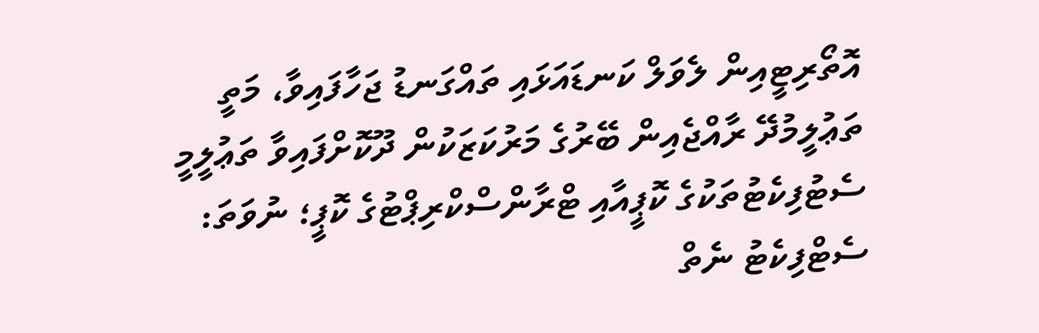އޮތޯރިޓީއިން ލެވަލް ކަނޑައަޅައި ތައްގަނޑު ޖަހާފައިވާ، މަތީ ތަޢުލީމުދޭ ރާއްޖެއިން ބޭރުގެ މަރުކަޒަކުން ދޫކޮށްފައިވާ ތަޢުލީމީ ސެޓުފިކެޓުތަކުގެ ކޮޕީއާއި ޓްރާންސްކްރިޕްޓުގެ ކޮޕީ؛ ނުވަތަ: ސެޓްފިކެޓު ނެތް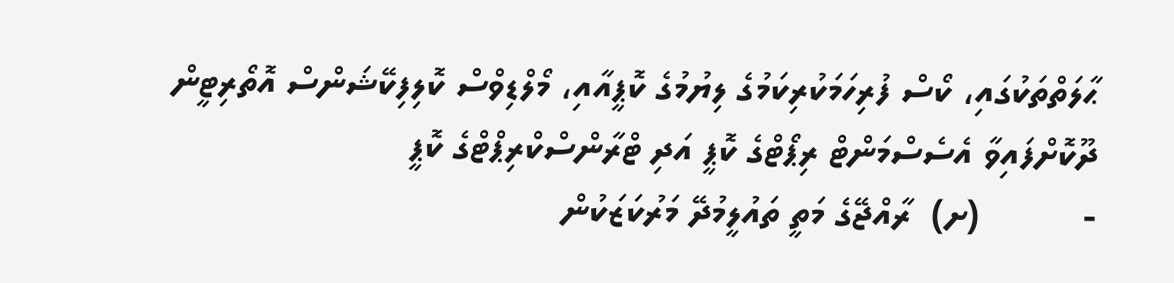ޙާލަތްތަކުގައި، ކޯސް ފުރިހަމަކުރިކަމުގެ ލިޔުމުގެ ކޮޕީއާއި، މޯލްޑިވްސް ކޮލިފިކޭޝަންސް އޮތޯރިޓީން ދޫކޮށްފައިވާ އެސެސްމަންޓް ރިޕޯޓްގެ ކޮޕީ އަދި ޓްރާންސްކްރިޕްޓްގެ ކޮޕީ
-          (ށ)  ރާއްޖޭގެ މަތީ ތައުލީމުދޭ މަރުކަޒަކުން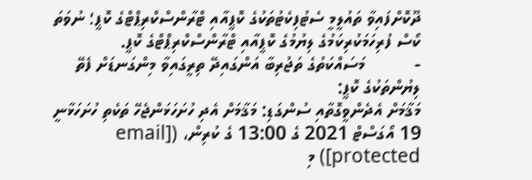ދޫކޮށްފައިވާ ތައުލީމީ ސެޓުފިކެޓުތަކުގެ ކޮޕީއާއި ޓްރާންސްކްރިޕްޓްގެ ކޮޕީ؛ ނުވަތަ ކޯސް ފުރިހަމަކުރިކަމުގެ ލިޔުމުގެ ކޮޕީއާއި ޓްރާންސްކްރިޕްޓްގެ ކޮޕީ.
-          މަސައްކަތުގެ ތަޖުރިބާ އަންގައިދޭ ތިރީގައިވާ މިންގަނޑަށް ފެތޭ ލިޔުންތަކުގެ ކޮޕީ:
މަޤާމަށް އެދެންވީގޮތާއި ސުންގަޑި: މަޤާމަށް އެދި ހުށަހަޅަންޖެހޭ ތަކެތި ހުށަހަޅާނީ 19 އޯގަސްޓް 2021 ގެ 13:00 ގެ ކުރިން، ([email protected]) މި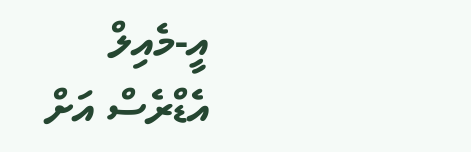އީ-މެއިލް އެޑްރެސް އަށް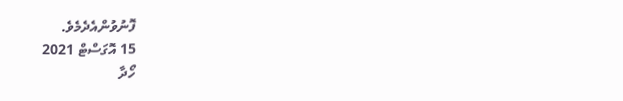ފޮނުވުންއެދެމެވެ.
15 އޮގަސްޓް 2021
ހޯދާ